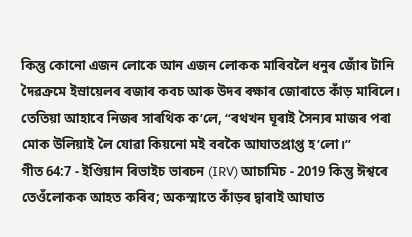কিন্তু কোনো এজন লোকে আন এজন লোকক মাৰিবলৈ ধনুৰ জোঁৰ টানি দৈৱক্ৰমে ইস্ৰায়েলৰ ৰজাৰ কবচ আৰু উদৰ ৰক্ষাৰ জোৰাতে কাঁড় মাৰিলে। তেতিয়া আহাবে নিজৰ সাৰথিক ক’লে, “ৰথখন ঘূৰাই সৈন্যৰ মাজৰ পৰা মোক উলিয়াই লৈ যোৱা কিয়নো মই বৰকৈ আঘাতপ্রাপ্ত হ’লো।”
গীত 64:7 - ইণ্ডিয়ান ৰিভাইচ ভাৰচন (IRV) আচামিচ - 2019 কিন্তু ঈশ্বৰে তেওঁলোকক আহত কৰিব; অকস্মাতে কাঁড়ৰ দ্বাৰাই আঘাত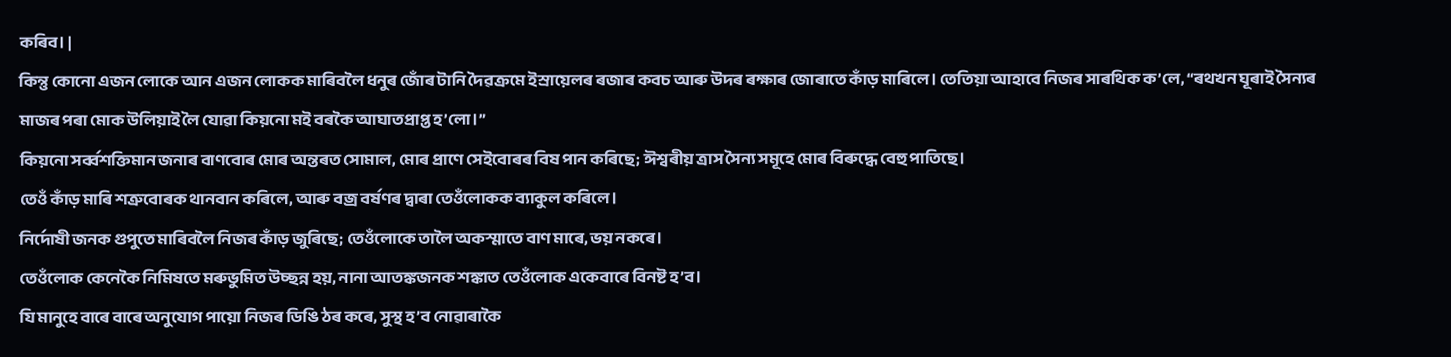কৰিব। |
কিন্তু কোনো এজন লোকে আন এজন লোকক মাৰিবলৈ ধনুৰ জোঁৰ টানি দৈৱক্ৰমে ইস্ৰায়েলৰ ৰজাৰ কবচ আৰু উদৰ ৰক্ষাৰ জোৰাতে কাঁড় মাৰিলে। তেতিয়া আহাবে নিজৰ সাৰথিক ক’লে, “ৰথখন ঘূৰাই সৈন্যৰ মাজৰ পৰা মোক উলিয়াই লৈ যোৱা কিয়নো মই বৰকৈ আঘাতপ্রাপ্ত হ’লো।”
কিয়নো সৰ্ব্বশক্তিমান জনাৰ বাণবোৰ মোৰ অন্তৰত সোমাল, মোৰ প্ৰাণে সেইবোৰৰ বিষ পান কৰিছে; ঈশ্বৰীয় ত্ৰাস সৈন্য সমূহে মোৰ বিৰুদ্ধে বেহু পাতিছে।
তেওঁ কাঁড় মাৰি শত্রুবোৰক থানবান কৰিলে, আৰু বজ্ৰ বর্ষণৰ দ্বাৰা তেওঁলোকক ব্যাকুল কৰিলে।
নির্দোষী জনক গুপুতে মাৰিবলৈ নিজৰ কাঁড় জুৰিছে; তেওঁলোকে তালৈ অকস্মাতে বাণ মাৰে, ভয় নকৰে।
তেওঁলোক কেনেকৈ নিমিষতে মৰুভুমিত উচ্ছন্ন হয়, নানা আতঙ্কজনক শঙ্কাত তেওঁলোক একেবাৰে বিনষ্ট হ’ব।
যি মানুহে বাৰে বাৰে অনুযোগ পায়ো নিজৰ ডিঙি ঠৰ কৰে, সুস্থ হ’ব নোৱাৰাকৈ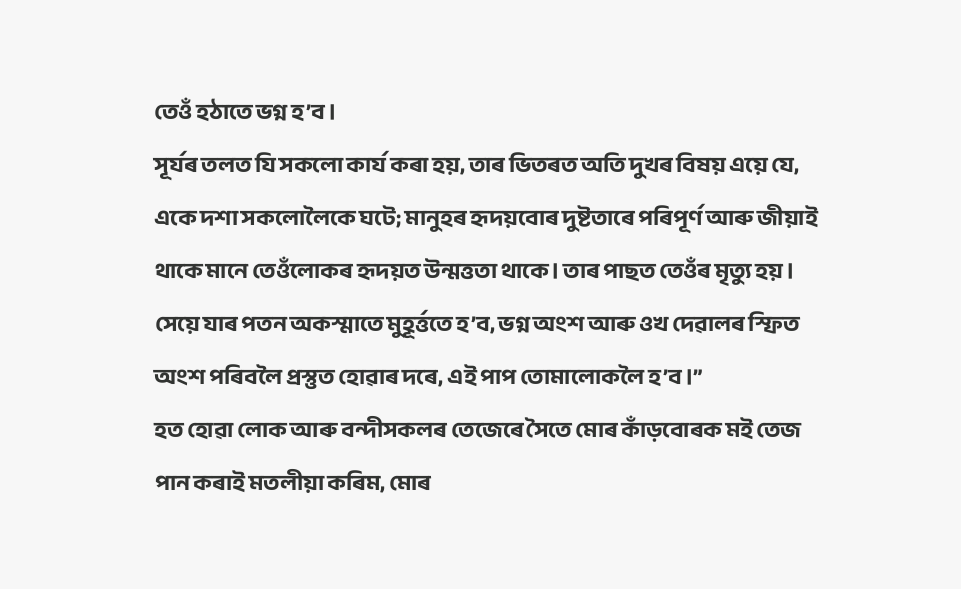তেওঁ হঠাতে ভগ্ন হ’ব।
সূৰ্যৰ তলত যি সকলো কাৰ্য কৰা হয়, তাৰ ভিতৰত অতি দুখৰ বিষয় এয়ে যে, একে দশা সকলোলৈকে ঘটে; মানুহৰ হৃদয়বোৰ দুষ্টতাৰে পৰিপূর্ণ আৰু জীয়াই থাকে মানে তেওঁলোকৰ হৃদয়ত উন্মত্ততা থাকে। তাৰ পাছত তেওঁৰ মৃত্যু হয়।
সেয়ে যাৰ পতন অকস্মাতে মুহূৰ্ত্ততে হ’ব, ভগ্ন অংশ আৰু ওখ দেৱালৰ স্ফিত অংশ পৰিবলৈ প্রস্তুত হোৱাৰ দৰে, এই পাপ তোমালোকলৈ হ’ব।”
হত হোৱা লোক আৰু বন্দীসকলৰ তেজেৰে সৈতে মোৰ কাঁড়বোৰক মই তেজ পান কৰাই মতলীয়া কৰিম, মোৰ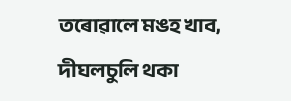তৰোৱালে মঙহ খাব, দীঘলচুলি থকা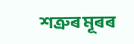শত্রুৰ মূৰৰ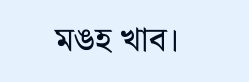মঙহ খাব।